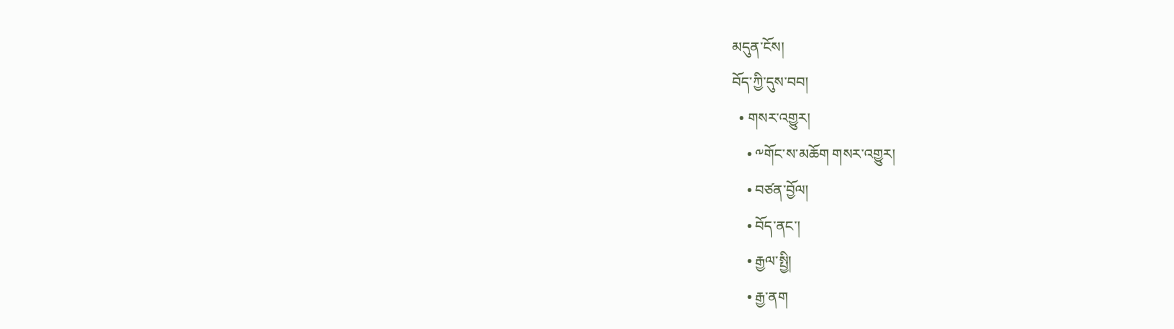མདུན་ངོས།
བོད་ཀྱི་དུས་བབ།
  • གསར་འགྱུར།
    • ༸གོང་ས་མཆོག གསར་འགྱུར།
    • བཙན་བྱོལ།
    • བོད་ནང་།
    • རྒྱལ་སྤྱི།
    • རྒྱ་ནག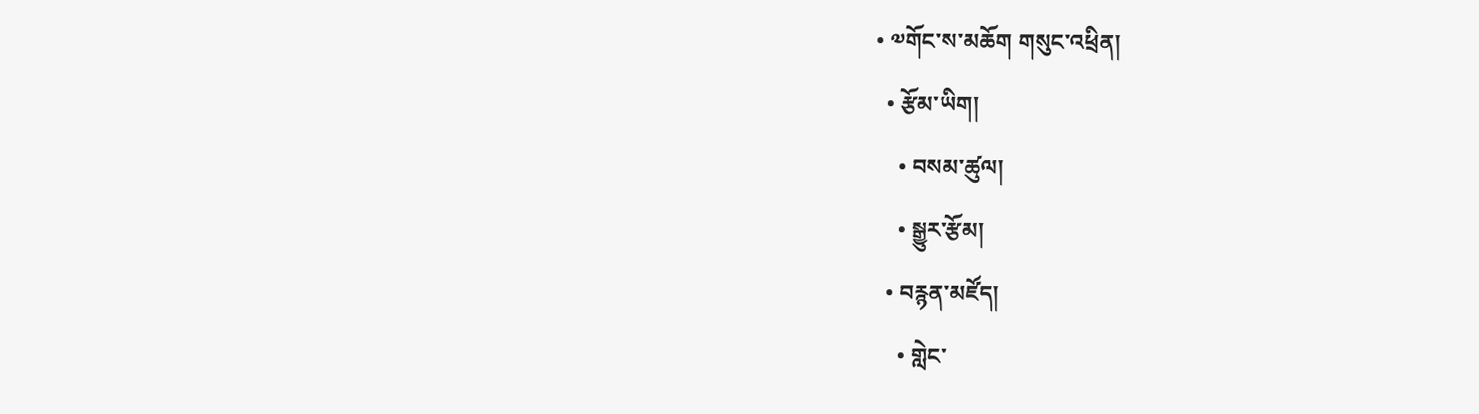• ༧གོང་ས་མཆོག གསུང་འཕྲིན།
  • རྩོམ་ཡིག།
    • བསམ་ཚུལ།
    • སྒྱུར་རྩོམ།
  • བརྙན་མཛོད།
    • གླེང་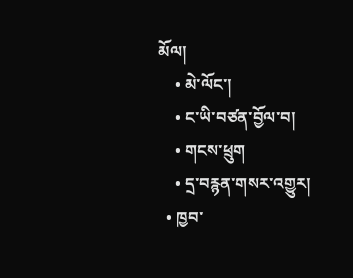མོལ།
    • མེ་ལོང་།
    • ང་ཡི་བཙན་བྱོལ་བ།
    • གངས་ཕྲུག
    • དྲ་བརྙན་གསར་འགྱུར།
  • ཁྱབ་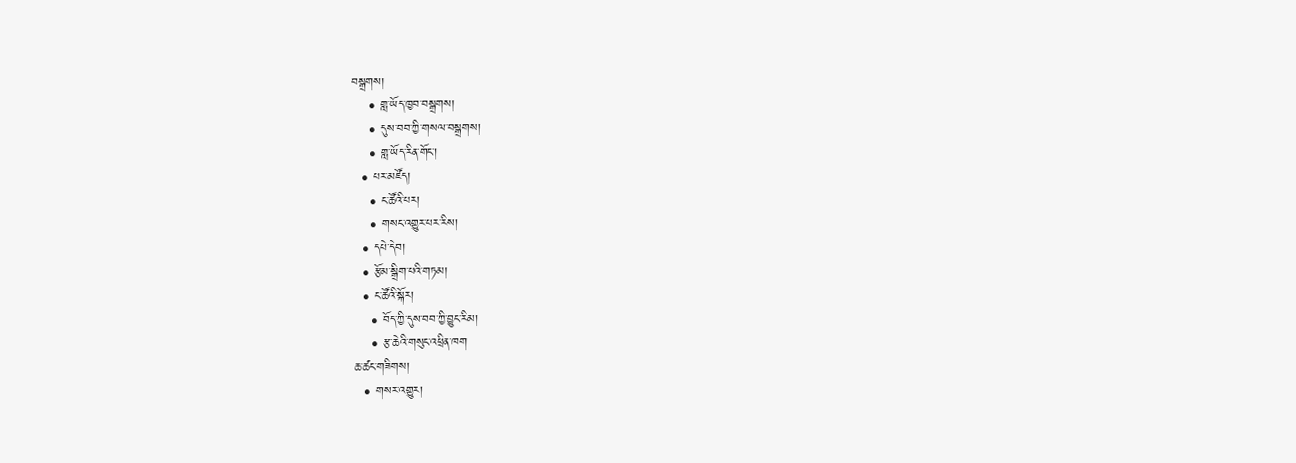བསྒྲགས།
    • གླ་ཡོད་ཁྱབ་བསྒྲགས།
    • དུས་བབ་ཀྱི་གསལ་བསྒྲགས།
    • གླ་ཡོད་རིན་གོང་།
  • པར་མཛོད།
    • ང་ཚོའི་པར།
    • གསང་འགྱུར་པར་རིས།
  • དཔེ་དེབ།
  • རྩོམ་སྒྲིག་པའི་གཏམ།
  • ང་ཚོའི་སྐོར།
    • བོད་ཀྱི་དུས་བབ་ཀྱི་བྱུང་རིམ།
    • རྩ་ཆེའི་གསུང་འཕྲིན་ཁག
ཆ་ཚང་གཟིགས།
  • གསར་འགྱུར།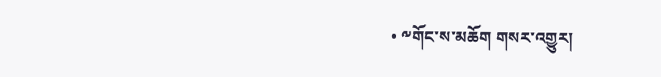• ༸གོང་ས་མཆོག གསར་འགྱུར།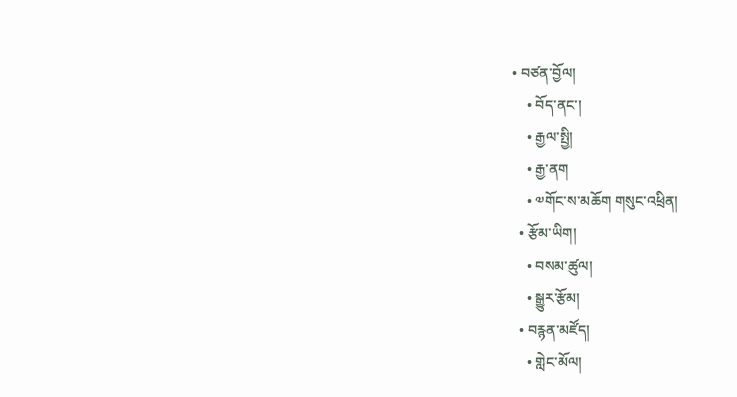• བཙན་བྱོལ།
    • བོད་ནང་།
    • རྒྱལ་སྤྱི།
    • རྒྱ་ནག
    • ༧གོང་ས་མཆོག གསུང་འཕྲིན།
  • རྩོམ་ཡིག།
    • བསམ་ཚུལ།
    • སྒྱུར་རྩོམ།
  • བརྙན་མཛོད།
    • གླེང་མོལ།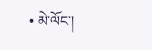• མེ་ལོང་།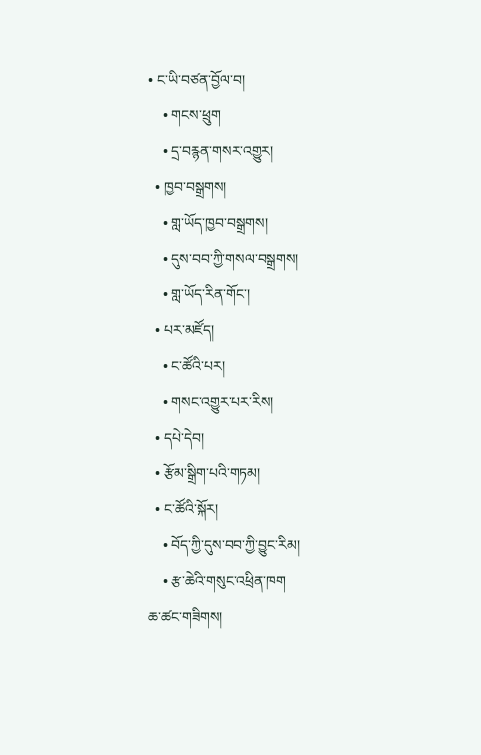• ང་ཡི་བཙན་བྱོལ་བ།
    • གངས་ཕྲུག
    • དྲ་བརྙན་གསར་འགྱུར།
  • ཁྱབ་བསྒྲགས།
    • གླ་ཡོད་ཁྱབ་བསྒྲགས།
    • དུས་བབ་ཀྱི་གསལ་བསྒྲགས།
    • གླ་ཡོད་རིན་གོང་།
  • པར་མཛོད།
    • ང་ཚོའི་པར།
    • གསང་འགྱུར་པར་རིས།
  • དཔེ་དེབ།
  • རྩོམ་སྒྲིག་པའི་གཏམ།
  • ང་ཚོའི་སྐོར།
    • བོད་ཀྱི་དུས་བབ་ཀྱི་བྱུང་རིམ།
    • རྩ་ཆེའི་གསུང་འཕྲིན་ཁག
ཆ་ཚང་གཟིགས།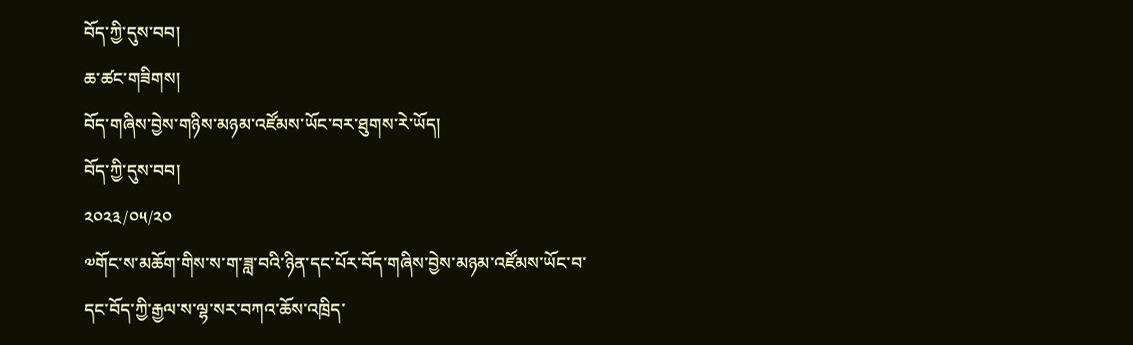བོད་ཀྱི་དུས་བབ།
ཆ་ཚང་གཟིགས།
བོད་གཞིས་བྱེས་གཉིས་མཉམ་འཛོམས་ཡོང་བར་ཐུགས་རེ་ཡོད།
བོད་ཀྱི་དུས་བབ།
༢༠༢༣/༠༥/༢༠
༧གོང་ས་མཆོག་གིས་ས་ག་ཟླ་བའི་ཉིན་དང་པོར་བོད་གཞིས་བྱེས་མཉམ་འཛོམས་ཡོང་བ་དང་བོད་ཀྱི་རྒྱལ་ས་ལྷ་སར་བཀའ་ཆོས་འཁྲིད་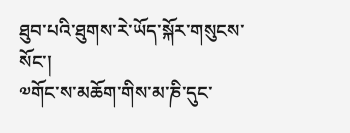ཐུབ་པའི་ཐུགས་རེ་ཡོད་སྐོར་གསུངས་སོང་།
༧གོང་ས་མཆོག་གིས་མ་ཎི་དུང་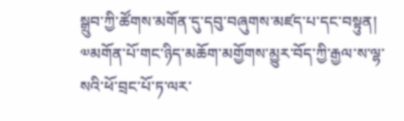སྒྲུབ་ཀྱི་ཚོགས་མགོན་དུ་དབུ་བཞུགས་མཛད་པ་དང་བསྟུན། ༧མགོན་པོ་གང་ཉིད་མཆོག་མགྱོགས་མྱུར་བོད་ཀྱི་རྒྱལ་ས་ལྷ་སའི་ཕོ་བྲང་པོ་ཏ་ལར་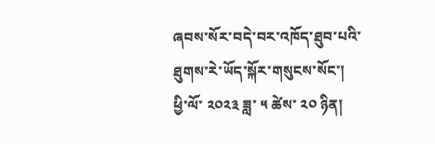ཞབས་སོར་བདེ་བར་འཁོད་ཐུབ་པའི་ཐུགས་རེ་ཡོད་སྐོར་གསུངས་སོང་།
ཕྱི་ལོ་ ༢༠༢༣ ཟླ་ ༥ ཚེས་ ༢༠ ཉིན།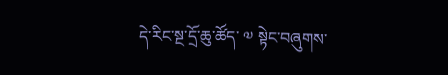དེ་རིང་སྔ་དྲོ་ཆུ་ཚོད་ ༧ སྟེང་བཞུགས་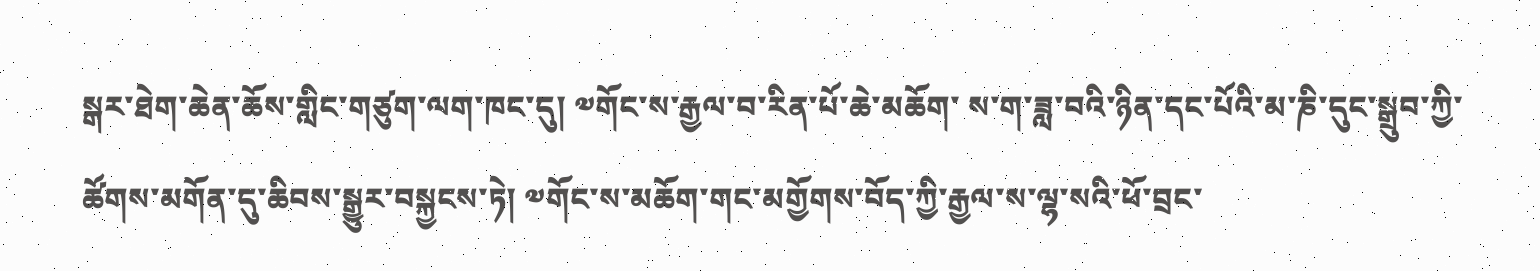སྒར་ཐེག་ཆེན་ཆོས་གླིང་གཙུག་ལག་ཁང་དུ། ༧གོང་ས་རྒྱལ་བ་རིན་པོ་ཆེ་མཆོག་ ས་ག་ཟླ་བའི་ཉིན་དང་པོའི་མ་ཎི་དུང་སྒྲུབ་ཀྱི་ཚོགས་མགོན་དུ་ཆིབས་སྒྱུར་བསྐྱངས་ཏེ། ༧གོང་ས་མཆོག་གང་མགྱོགས་བོད་ཀྱི་རྒྱལ་ས་ལྷ་སའི་ཕོ་བྲང་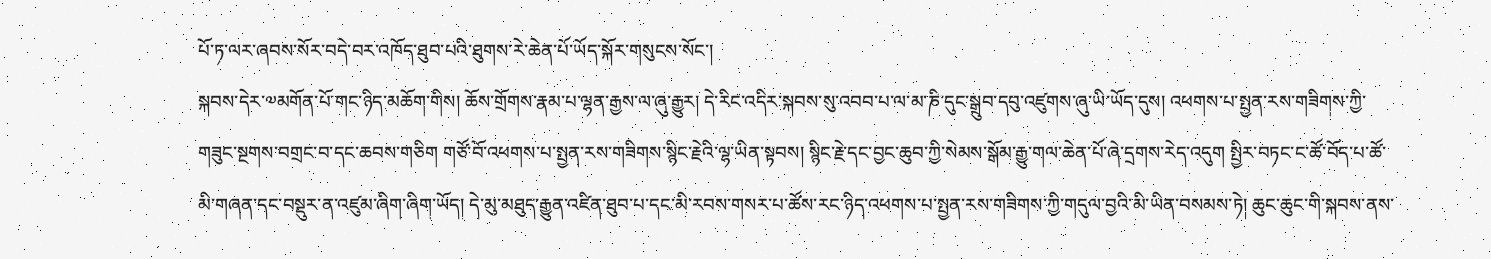པོ་ཏ་ལར་ཞབས་སོར་བདེ་བར་འཁོད་ཐུབ་པའི་ཐུགས་རེ་ཆེན་པོ་ཡོད་སྐོར་གསུངས་སོང་།
སྐབས་དེར་༧མགོན་པོ་གང་ཉིད་མཆོག་གིས། ཆོས་གྲོགས་རྣམ་པ་ལྷན་རྒྱས་ལ་ཞུ་རྒྱུར། དེ་རིང་འདིར་སྐབས་སུ་འབབ་པ་ལ་མ་ཎི་དུང་སྒྲུབ་དབུ་འཛུགས་ཞུ་ཡི་ཡོད་དུས། འཕགས་པ་སྤྱན་རས་གཟིགས་ཀྱི་གཟུང་སྔགས་བགྲང་བ་དང་ཆབས་གཅིག གཙོ་བོ་འཕགས་པ་སྤྱན་རས་གཟིགས་སྙིང་རྗེའི་ལྷ་ཡིན་སྟབས། སྙིང་རྗེ་དང་བྱང་ཆུབ་ཀྱི་སེམས་སྒོམ་རྒྱུ་གལ་ཆེན་པོ་ཞེ་དྲགས་རེད་འདུག སྤྱིར་བཏང་ང་ཚོ་བོད་པ་ཚོ་མི་གཞན་དང་བསྡུར་ན་འཛུམ་ཞིག་ཞིག་ཡོད། དེ་མུ་མཐུད་རྒྱུན་འཛིན་ཐུབ་པ་དང་མི་རབས་གསར་པ་ཚོས་རང་ཉིད་འཕགས་པ་སྤྱན་རས་གཟིགས་ཀྱི་གདུལ་བྱའི་མི་ཡིན་བསམས་ཏེ། ཆུང་ཆུང་གི་སྐབས་ནས་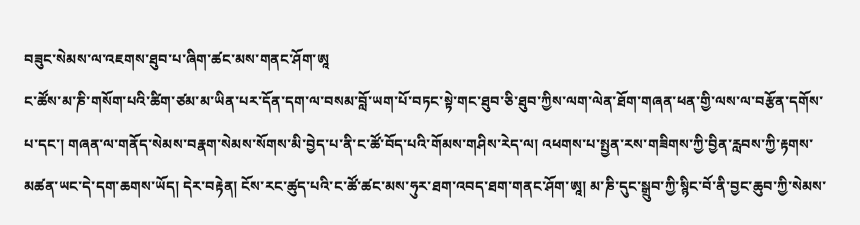བཟུང་སེམས་ལ་འཇགས་ཐུབ་པ་ཞིག་ཚང་མས་གནང་ཤོག་ཨཱ
ང་ཚོས་མ་ཎི་གསོག་པའི་ཚིག་ཙམ་མ་ཡིན་པར་དོན་དག་ལ་བསམ་བློ་ཡག་པོ་བཏང་སྟེ་གང་ཐུབ་ཅི་ཐུབ་ཀྱིས་ལག་ལེན་ཐོག་གཞན་ཕན་གྱི་ལས་ལ་བརྩོན་དགོས་པ་དང་། གཞན་ལ་གནོད་སེམས་བརྣག་སེམས་སོགས་མི་བྱེད་པ་ནི་ང་ཚོ་བོད་པའི་གོམས་གཤིས་རེད་ལ། འཕགས་པ་སྤྱན་རས་གཟིགས་ཀྱི་བྱིན་རླབས་ཀྱི་རྟགས་མཚན་ཡང་དེ་དག་ཆགས་ཡོད། དེར་བརྟེན། ངོས་རང་ཚུད་པའི་ང་ཚོ་ཚང་མས་ཧུར་ཐག་འབད་ཐག་གནང་ཤོག་ཨཱ། མ་ཎི་དུང་སྒྲུབ་ཀྱི་སྙིང་བོ་ནི་བྱང་ཆུབ་ཀྱི་སེམས་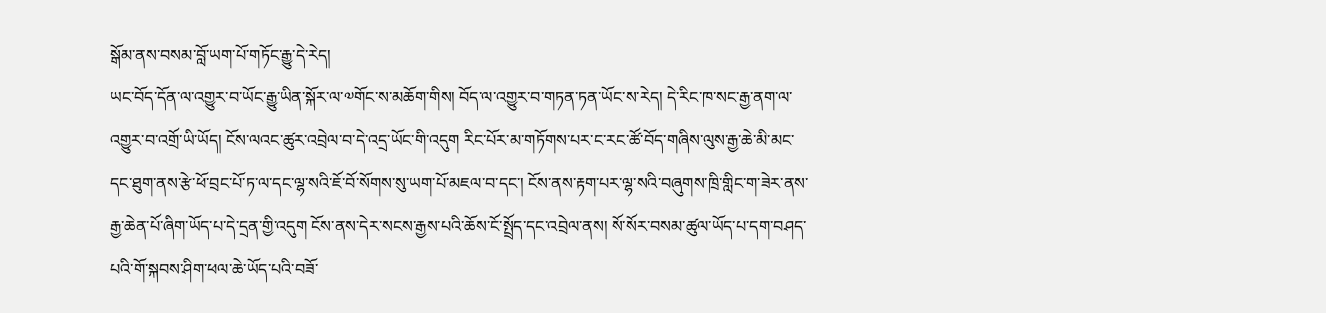སྒོམ་ནས་བསམ་བློ་ཡག་པོ་གཏོང་རྒྱུ་དེ་རེད།
ཡང་བོད་དོན་ལ་འགྱུར་བ་ཡོང་རྒྱུ་ཡིན་སྐོར་ལ་༧གོང་ས་མཆོག་གིས། བོད་ལ་འགྱུར་བ་གཏན་ཏན་ཡོང་ས་རེད། དེ་རིང་ཁ་སང་རྒྱ་ནག་ལ་འགྱུར་བ་འགྲོ་ཡི་ཡོད། ངོས་ལའང་ཚུར་འབྲེལ་བ་དེ་འདྲ་ཡོང་གི་འདུག རིང་པོར་མ་གཏོགས་པར་ང་རང་ཚོ་བོད་གཞིས་ལུས་རྒྱ་ཆེ་མི་མང་དང་ཐུག་ནས་རྩེ་ཕོ་བྲང་པོ་ཏ་ལ་དང་ལྷ་སའི་ཇོ་བོ་སོགས་སུ་ཡག་པོ་མཇལ་བ་དང་། ངོས་ནས་རྟག་པར་ལྷ་སའི་བཞུགས་ཁྲི་གླིང་ག་ཟེར་ནས་རྒྱ་ཆེན་པོ་ཞིག་ཡོད་པ་དེ་དྲན་གྱི་འདུག ངོས་ནས་དེར་སངས་རྒྱས་པའི་ཆོས་ངོ་སྤྲོད་དང་འབྲེལ་ནས། སོ་སོར་བསམ་ཚུལ་ཡོད་པ་དག་བཤད་པའི་གོ་སྐབས་ཤིག་ཕལ་ཆེ་ཡོད་པའི་བཟོ་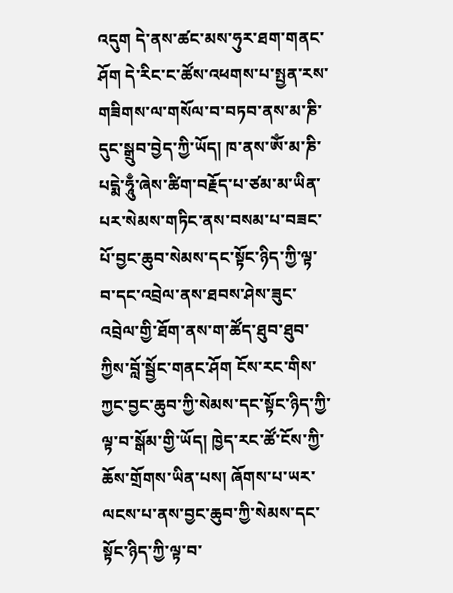འདུག དེ་ནས་ཚང་མས་ཧུར་ཐག་གནང་ཤོག དེ་རིང་ང་ཚོས་འཕགས་པ་སྤྱན་རས་གཟིགས་ལ་གསོལ་བ་བཏབ་ནས་མ་ཎི་དུང་སྒྲུབ་བྱེད་ཀྱི་ཡོད། ཁ་ནས་ཨོཾ་མ་ཎི་པདྨེ་ཧཱུྃ་ཞེས་ཚིག་བརྗོད་པ་ཙམ་མ་ཡིན་པར་སེམས་གཏིང་ནས་བསམ་པ་བཟང་པོ་བྱང་ཆུབ་སེམས་དང་སྟོང་ཉིད་ཀྱི་ལྟ་བ་དང་འབྲེལ་ནས་ཐབས་ཤེས་ཟུང་འབྲེལ་གྱི་ཐོག་ནས་ག་ཚོད་ཐུབ་ཐུབ་ཀྱིས་བློ་སྦྱོང་གནང་ཤོག ངོས་རང་གིས་ཀྱང་བྱང་ཆུབ་ཀྱི་སེམས་དང་སྟོང་ཉིད་ཀྱི་ལྟ་བ་སྒོམ་གྱི་ཡོད། ཁྱེད་རང་ཚོ་ངོས་ཀྱི་ཆོས་གྲོགས་ཡིན་པས། ཞོགས་པ་ཡར་ལངས་པ་ནས་བྱང་ཆུབ་ཀྱི་སེམས་དང་སྟོང་ཉིད་ཀྱི་ལྟ་བ་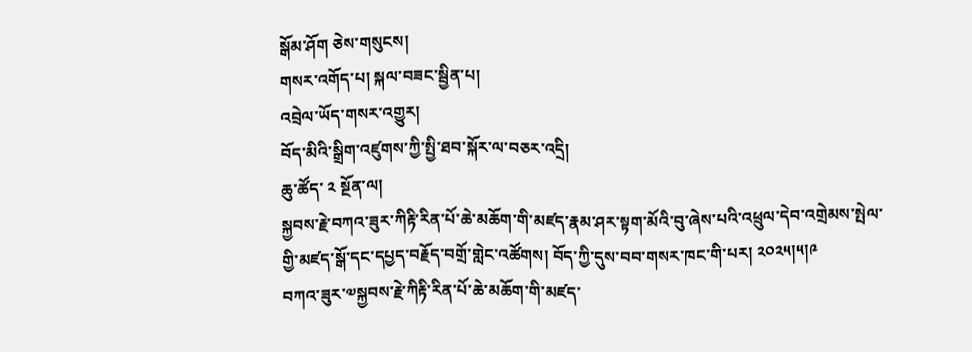སྒོམ་ཤོག ཅེས་གསུངས།
གསར་འགོད་པ། སྐལ་བཟང་སྦྱིན་པ།
འབྲེལ་ཡོད་གསར་འགྱུར།
བོད་མིའི་སྒྲིག་འཛུགས་ཀྱི་སྤྱི་ཐབ་སྐོར་ལ་བཅར་འདྲི།
ཆུ་ཚོད་ ༢ སྔོན་ལ།
སྐྱབས་རྗེ་བཀའ་ཟུར་ཀིརྟི་རིན་པོ་ཆེ་མཆོག་གི་མཛད་རྣམ་ཤར་སྟག་མོའི་བུ་ཞེས་པའི་འཕྲུལ་དེབ་འགྲེམས་སྤེལ་གྱི་མཛད་སྒོ་དང་དཔྱད་བརྗོད་བགྲོ་གླེང་འཚོགས། བོད་ཀྱི་དུས་བབ་གསར་ཁང་གི་པར། ༢༠༢༥།༥།༩
བཀའ་ཟུར་༧སྐྱབས་རྗེ་ཀིརྟི་རིན་པོ་ཆེ་མཆོག་གི་མཛད་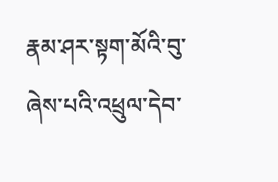རྣམ་ཤར་སྟག་མོའི་བུ་ཞེས་པའི་འཕྲུལ་དེབ་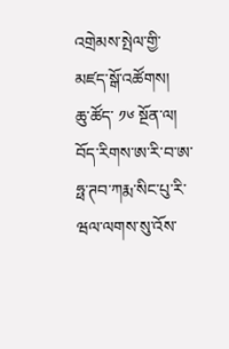འགྲེམས་སྤེལ་གྱི་མཛད་སྒོ་འཚོགས།
ཆུ་ཚོད་ ༡༦ སྔོན་ལ།
བོད་རིགས་ཨ་རི་བ་ཨ་ཧྥ་ཊབ་ཀརྨ་སིང་པུ་རི་ཝལ་ལགས་སུ་འོས་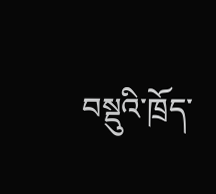བསྡུའི་ཁྲོད་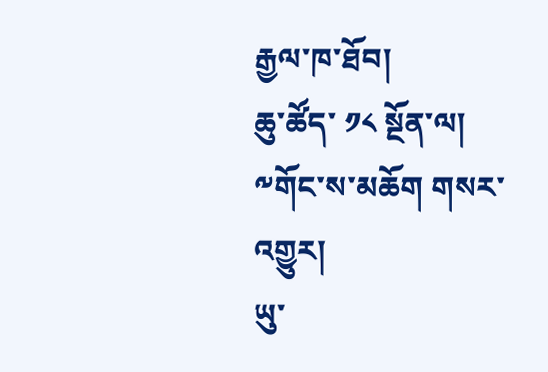རྒྱལ་ཁ་ཐོབ།
ཆུ་ཚོད་ ༡༨ སྔོན་ལ།
༸གོང་ས་མཆོག གསར་འགྱུར།
ཡུ་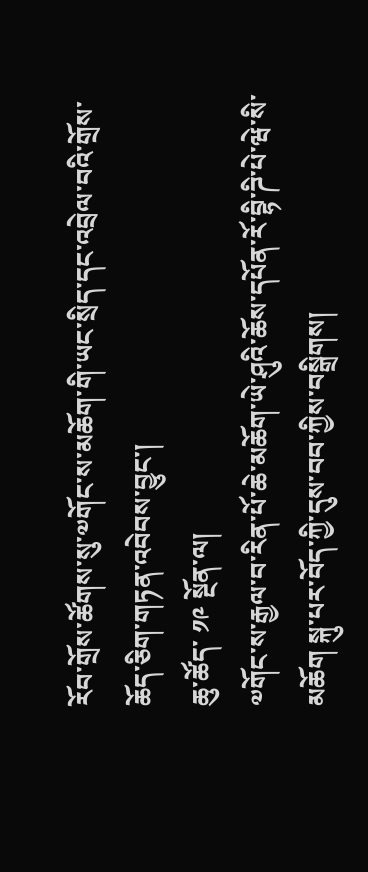རོབ་གྲོས་ཚོགས་སུ་༧གོང་ས་མཆོག་གི་ཡང་སྲིད་དང་འབྲེལ་བའི་གྲོས་ཆོད་ཅིག་གཏན་འབེབས་བྱུང་།
ཆུ་ཚོད་ ༡༩ སྔོན་ལ།
༧གོང་ས་རྒྱལ་བ་རིན་པོ་ཆེ་མཆོག་ཡེ་ཤུའི་ཆོས་དཔོན་རོ་བྷི་ཌི་པེ་ཝེ་སི་མཆོག སྐུ་པར་བོད་ཀྱི་དུས་བབ་ཀྱིས་བསྒྲིགས།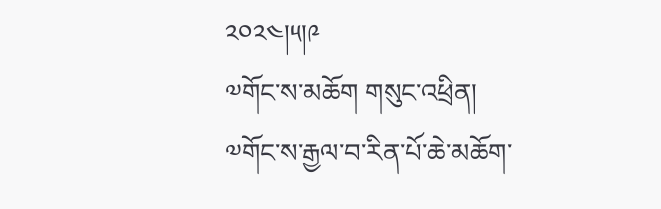༢༠༢༤།༥།༩
༧གོང་ས་མཆོག གསུང་འཕྲིན།
༧གོང་ས་རྒྱལ་བ་རིན་པོ་ཆེ་མཆོག་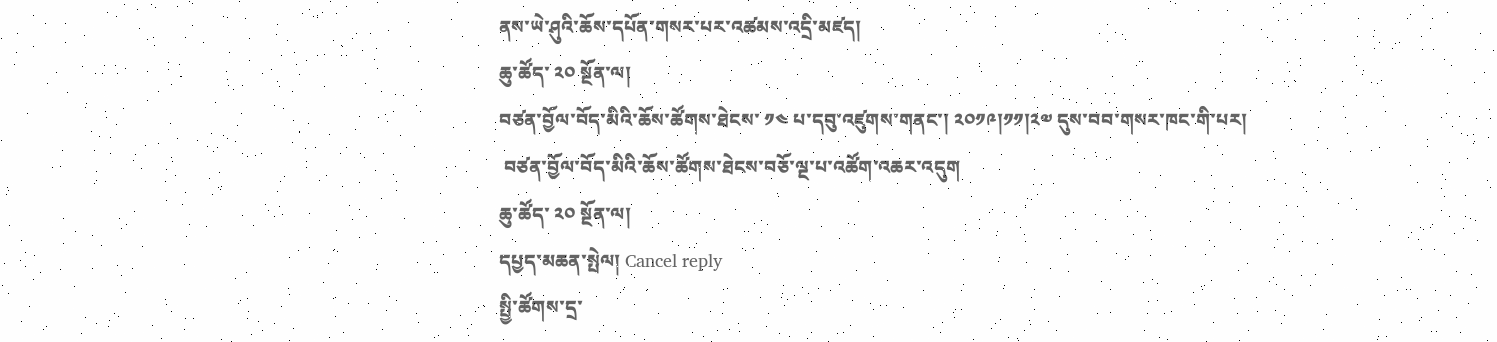ནས་ཡེ་ཤུའི་ཆོས་དཔོན་གསར་པར་འཚམས་འདྲི་མཛད།
ཆུ་ཚོད་ ༢༠ སྔོན་ལ།
བཙན་བྱོལ་བོད་མིའི་ཆོས་ཚོགས་ཐེངས་ ༡༤ པ་དབུ་འཛུགས་གནང་། ༢༠༡༩།༡༡།༢༧ དུས་བབ་གསར་ཁང་གི་པར།
 བཙན་བྱོལ་བོད་མིའི་ཆོས་ཚོགས་ཐེངས་བཅོ་ལྔ་པ་འཚོག་འཆར་འདུག
ཆུ་ཚོད་ ༢༠ སྔོན་ལ།
དཔྱད་མཆན་སྤེལ། Cancel reply
སྤྱི་ཚོགས་དྲ་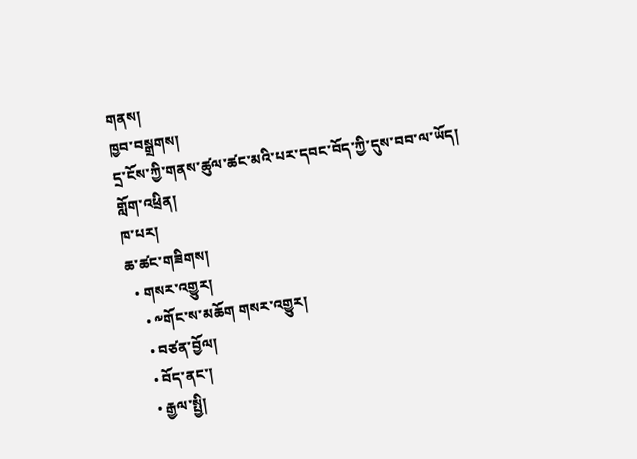གནས།
ཁྱབ་བསྒྲགས།
དྲ་ངོས་ཀྱི་གནས་ཚུལ་ཚང་མའི་པར་དབང་བོད་ཀྱི་དུས་བབ་ལ་ཡོད།
གློག་འཕྲིན།
ཁ་པར།
ཆ་ཚང་གཟིགས།
  • གསར་འགྱུར།
    • ༸གོང་ས་མཆོག གསར་འགྱུར།
    • བཙན་བྱོལ།
    • བོད་ནང་།
    • རྒྱལ་སྤྱི།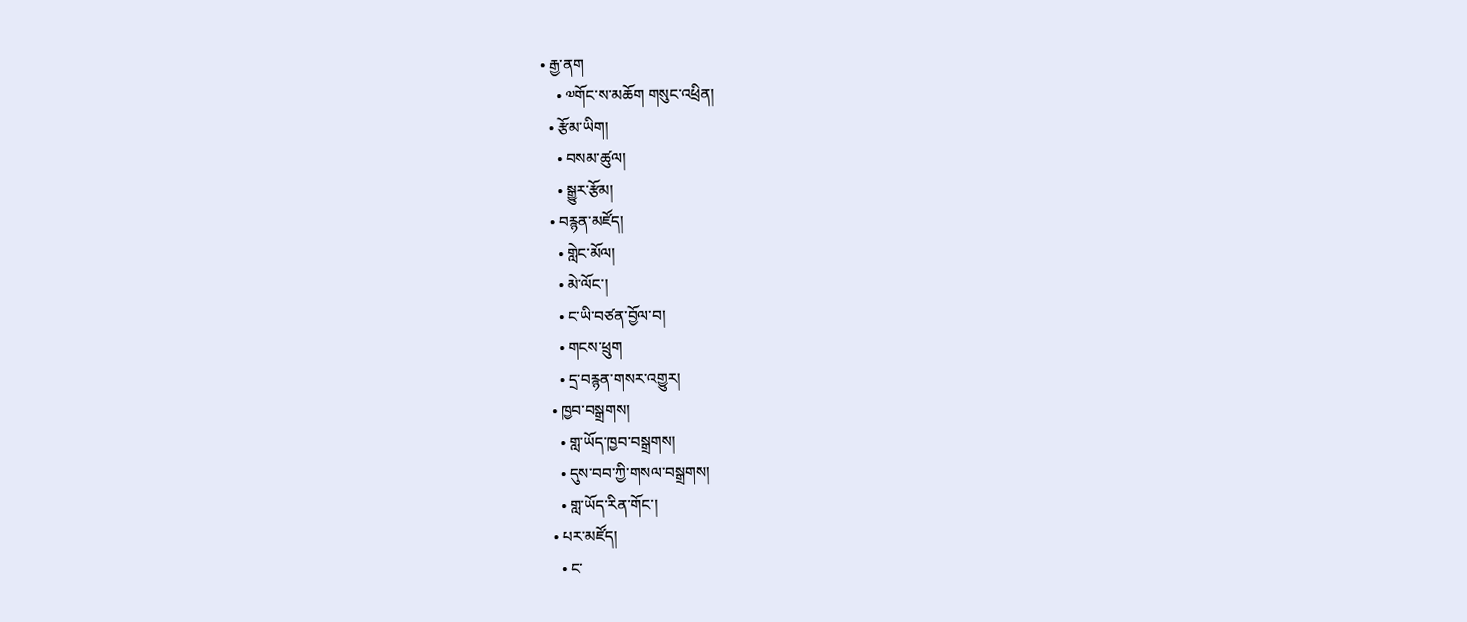• རྒྱ་ནག
    • ༧གོང་ས་མཆོག གསུང་འཕྲིན།
  • རྩོམ་ཡིག།
    • བསམ་ཚུལ།
    • སྒྱུར་རྩོམ།
  • བརྙན་མཛོད།
    • གླེང་མོལ།
    • མེ་ལོང་།
    • ང་ཡི་བཙན་བྱོལ་བ།
    • གངས་ཕྲུག
    • དྲ་བརྙན་གསར་འགྱུར།
  • ཁྱབ་བསྒྲགས།
    • གླ་ཡོད་ཁྱབ་བསྒྲགས།
    • དུས་བབ་ཀྱི་གསལ་བསྒྲགས།
    • གླ་ཡོད་རིན་གོང་།
  • པར་མཛོད།
    • ང་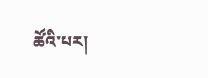ཚོའི་པར།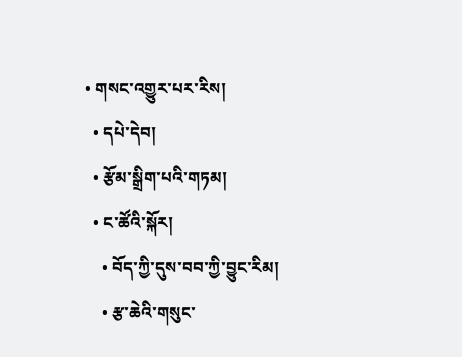• གསང་འགྱུར་པར་རིས།
  • དཔེ་དེབ།
  • རྩོམ་སྒྲིག་པའི་གཏམ།
  • ང་ཚོའི་སྐོར།
    • བོད་ཀྱི་དུས་བབ་ཀྱི་བྱུང་རིམ།
    • རྩ་ཆེའི་གསུང་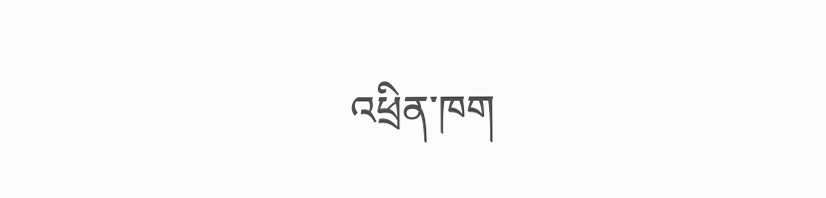འཕྲིན་ཁག